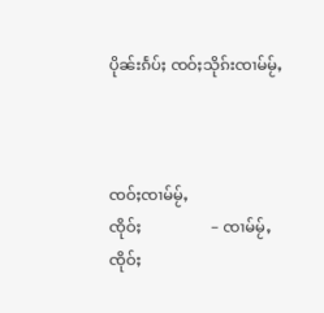ပိုၼ်းၵႅပ်ႈ ၸဝ်ႈသိုၵ်းၸၢမ်မႂ်ႇ



ၸဝ်ႈၸၢမ်မႂ်ႇ
ၸိုဝ်ႈ                  – ၸၢမ်မႂ်ႇ
ၸိုဝ်ႈ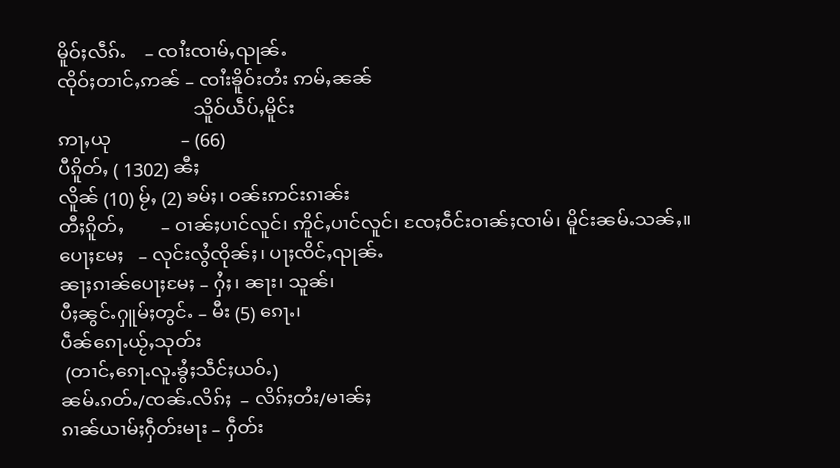မိူဝ်ႈလဵၵ်ႉ    – ၸၢႆးၸၢမ်ႇၺုၼ်ႉ
ၸိုဝ်ႈတၢင်ႇဢၼ် – ၸၢႆးၶိူဝ်းတႆး ဢမ်ႇၼၼ်
                             သိူဝ်ယဵပ်ႇမိူင်း
ဢႃႇယု               – (66)
ပီၵိူတ်ႇ ( 1302) ၼီႈ
လိူၼ် (10) မႂ်ႇ (2) ၶမ်ႈ၊ ဝၼ်းဢင်းၵၢၼ်း
တီႈၵိူတ်ႇ        – ဝၢၼ်ႈပၢင်လူင်၊ ဢိူင်ႇပၢင်လူင်၊ ၸႄႈဝဵင်းဝၢၼ်ႈၸၢမ်၊ မိူင်းၼမ်ႉသၼ်ႇ။
ပေႃႈမႄႈ   – လုင်းလွႆၸိုၼ်ႈ၊ ပႃႈၸိင်ႇၺုၼ်ႉ
ၼႃႈၵၢၼ်ပေႃႈမႄႈ – ႁႆႈ၊ ၼႃး၊ သူၼ်၊
ပီႈၼွင်ႉႁူမ်ႈတွင်ႉ – မီး (5) ၵေႃႉ၊
ပဵၼ်ၵေႃႉယႂ်ႇသုတ်း
 (တၢင်ႇၵေႃႉလူႉၶွႆႈသဵင်ႈယဝ်ႉ)
ၼမ်ႉၵတ်ႉ/ၸၼ်ႉလိၵ်ႈ  – လိၵ်ႈတႆး/မၢၼ်ႈ
ၵၢၼ်ယၢမ်ႈႁဵတ်းမႃး – ႁဵတ်း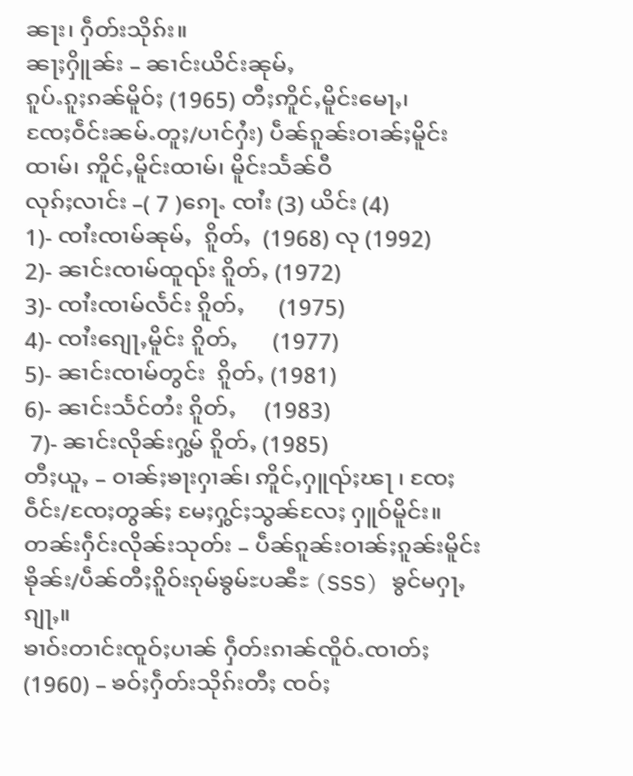ၼႃး၊ ႁဵတ်းသိုၵ်း။
ၼႃႈႁိူၼ်း – ၼၢင်းယိင်းၼုမ်ႇ
ၵူပ်ႉၵူႈၵၼ်မိူဝ်ႈ (1965) တီႈဢိူင်ႇမိူင်းမေႃႇ၊
ၸႄႈဝဵင်းၼမ်ႉတူႈ/ပၢင်ႁႆး) ပဵၼ်ၵူၼ်းဝၢၼ်ႈမိူင်းထၢမ်၊ ဢိူင်ႇမိူင်းထၢမ်၊ မိူင်းသႅၼ်ဝီ
လုၵ်ႈလၢင်း –( 7 )ၵေႃႉ ၸၢႆး (3) ယိင်း (4)
1)- ၸၢႆးၸၢမ်ၼုမ်ႇ  ၵိူတ်ႇ  (1968) လု (1992)
2)- ၼၢင်းၸၢမ်ထူၺ်း ၵိူတ်ႇ (1972)
3)- ၸၢႆးၸၢမ်လႅင်း ၵိူတ်ႇ      (1975)
4)- ၸၢႆးၵျေႃႇမိူင်း ၵိူတ်ႇ      (1977)
5)- ၼၢင်းၸၢမ်တွင်း  ၵိူတ်ႇ (1981)
6)- ၼၢင်းသႅင်တႆး ၵိူတ်ႇ     (1983)
 7)- ၼၢင်းလိုၼ်းႁွမ် ၵိူတ်ႇ (1985)
တီႈယူႇ – ဝၢၼ်ႈၶႃးႁၢၼ်၊ ဢိူင်ႇႁူၺ်ႈၽႃ ၊ ၸႄႈဝဵင်း/ၸႄႈတွၼ်ႈ မႄႈႁွင်ႈသွၼ်လႄႈ ႁူဝ်မိူင်း။
တၼ်းႁဵင်းလိုၼ်းသုတ်း – ပဵၼ်ၵူၼ်းဝၢၼ်ႈၵူၼ်းမိူင်းၶိုၼ်း/ပဵၼ်တီႈၵိူဝ်းၵုမ်ၶွမ်ႊပၼီႊ (SSS) ၶွင်မႁႃႇၵျႃႇ။
ၶၢဝ်းတၢင်းၸူဝ်ႈပၢၼ် ႁဵတ်းၵၢၼ်ၸိူဝ်ႉၸၢတ်ႈ
(1960) – ၶဝ်ႈႁဵတ်းသိုၵ်းတီႈ ၸဝ်ႈ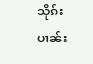သိုၵ်းပၢၼ်း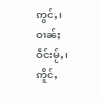ဢွင်ႇ၊ ဝၢၼ်ႈဝဵင်းမႂ်ႇ၊ ဢိူင်ႇ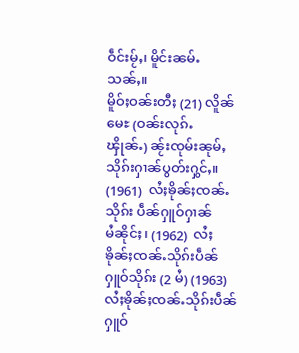ဝဵင်းမႂ်ႇ၊ မိူင်းၼမ်ႉသၼ်ႇ။
မိူဝ်ႈဝၼ်းတီႈ (21) လိူၼ်မေႊ (ဝၼ်းလုၵ်ႉၾိုၼ်ႉ) ၼႂ်းၸုမ်းၼုမ်ႇသိုၵ်းႁၢၼ်ပွတ်းႁွင်ႇ။
(1961)  လႆႈၶိုၼ်ႈၸၼ်ႉသိုၵ်း ပဵၼ်ႁူဝ်ႁၢၼ်
မႆၼိုင်ႈ၊ (1962)  လႆႈၶိုၼ်ႈၸၼ်ႉသိုၵ်းပဵၼ် ႁူဝ်သိုၵ်း (2 မႆ) (1963)  လႆႈၶိုၼ်ႈၸၼ်ႉသိုၵ်းပဵၼ် ႁူဝ်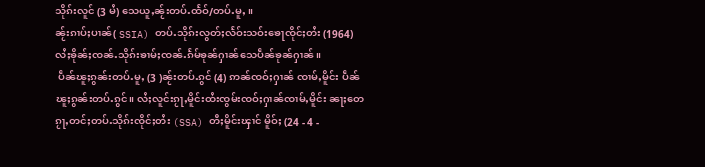သိုၵ်းလူင် (3 မႆ) သေယူႇၼႂ်းတပ်ႉထႅဝ်/တပ်ႉမူႇ ။
ၼႂ်းၵၢပ်ႈပၢၼ်( SSIA) တပ်ႉသိုၵ်းလွတ်ႈလႅဝ်းသဝ်းၶေႃၸိုင်ႈတႆး (1964)  လႆႈၶိုၼ်ႈၸၼ်ႉသိုၵ်းၶၢမ်ႈၸၼ်ႉၵႅမ်ၶုၼ်ႁၢၼ်သေပဵၼ်ၶုၼ်ႁၢၼ်။
 ပဵၼ်ၽူႈၵွၼ်းတပ်ႉမူႇ (3 )ၼႂ်းတပ်ႉၵွင် (4) ဢၼ်ၸဝ်ႈႁၢၼ် ၸၢမ်ႇမိူင်း ပဵၼ်ၽူႈၵွၼ်းတပ်ႉၵွင်။ လႆႈလူင်းၵႂႃႇမိူင်းထႆးၸွမ်းၸဝ်ႈႁၢၼ်ၸၢမ်ႇမိူင်း ၼႃႈတေၵႂႃႇတင်ႈတပ်ႉသိုၵ်းၸိုင်ႈတႆး (SSA) တီႈမိူင်းၾၢင် မိူဝ်ႈ (24 - 4 -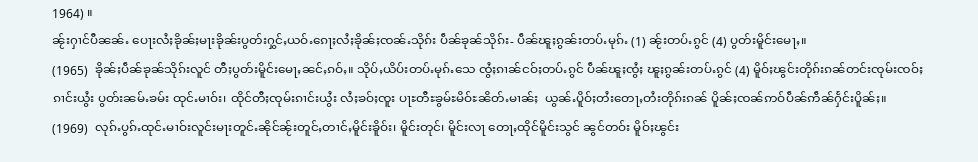1964) ။
ၼႂ်းႁၢင်ပီၼၼ်ႉ ပေႃးလႆႈၶိုၼ်ႈမႃးၶိုၼ်းပွတ်းႁွင်ႇယဝ်ႉၵေႃႈလႆႈၶိုၼ်ႈၸၼ်ႉသိုၵ်း ပဵၼ်ၶုၼ်သိုၵ်း- ပဵၼ်ၽူႈၵွၼ်းတပ်ႉမုၵ်ႉ (1) ၼႂ်းတပ်ႉၵွင် (4) ပွတ်းမိူင်းမေႃႇ။
(1965)  ၶိုၼ်ႈပဵၼ်ၶုၼ်သိုၵ်းလူင် တီႈပွတ်းမိူင်းမေႃႇၼင်ႇၵဝ်ႇ။ သိုပ်ႇယိပ်းတပ်ႉမုၵ်ႉသေ ၸွႆႈၵၢၼ်ငဝ်ႈတပ်ႉၵွင် ပဵၼ်ၽူႈၸွႆႈ ၽူႈၵွၼ်းတပ်ႉၵွင် (4) မိူဝ်ႈၽွင်းတိုၵ်းၵၼ်တင်းၸုမ်းၸဝ်ႈၵၢင်းယွႆး ပွတ်းၼမ်ႉၶမ်း ထုင်ႉမၢဝ်း၊ ထိုင်တီႈၸုမ်းၵၢင်းယွႆး လႆႈၶဝ်ႈၸူး ပႃႊတီႊၶွမ်ႊမိဝ်ႊၼိတ်ႉမၢၼ်ႈ  ယွၼ်ႉပိူဝ်ႈတႆးတေႃႇတႆးတိုၵ်းၵၼ် ပိူၼ်ႈၸၼ်ဢဝ်ပဵၼ်ဢဵၼ်ႁႅင်းပိူၼ်ႈ။
(1969)  လုၵ်ႉပွၵ်ႉထုင်ႉမၢဝ်းလူင်းမႃးတူင်ႉၼိုင်ၼႂ်းတူင်ႇတၢင်ႇမိူင်းၶိူဝ်း၊ မိူင်းတုင်၊ မိူင်းလႃ တေႃႇထိုင်မိူင်းသွင် ၼွင်တဝ်း မိူဝ်ႈၽွင်း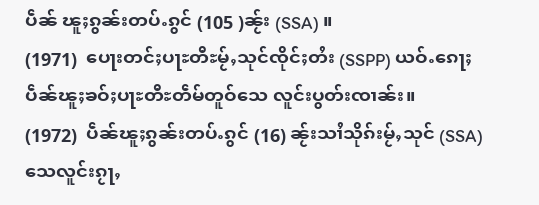ပဵၼ် ၽူႈၵွၼ်းတပ်ႉၵွင် (105 )ၼႂ်း (SSA) ။
(1971)  ပေႃးတင်ႈပႃႊတီႊမႂ်ႇသုင်ၸိုင်ႈတႆး (SSPP) ယဝ်ႉၵေႃႈ ပဵၼ်ၽူႈၶဝ်ႈပႃႊတီႊတဵမ်တူဝ်သေ လူင်းပွတ်းၸၢၼ်း။
(1972)  ပဵၼ်ၽူႈၵွၼ်းတပ်ႉၵွင် (16) ၼႂ်းသၢႆသိုၵ်းမႂ်ႇသုင် (SSA) သေလူင်းၵႂႃႇ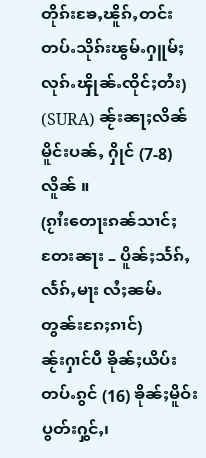တိုၵ်းၶႄႇၽိူၵ်ႇတင်း တပ်ႉသိုၵ်းၽွမ်ႉႁူမ်ႈလုၵ်ႉၾိုၼ်ႉၸိုင်ႈတႆး) (SURA) ၼႂ်းၼႃႈလိၼ်မိူင်းပၼ်ႇ ႁိုင် (7-8) လိူၼ် ။
(ၵႂၢႆးတေႃးၵၼ်သၢင်ႈတႄးၼႃး – ပိူၼ်ႈသႅၵ်ႇလႅၵ်ႇမႃး လႆႈၼမ်ႉတွၼ်းၵႄႈၵၢင်)
ၼႂ်းႁၢင်ပီ ၶိုၼ်ႈယိပ်းတပ်ႉၵွင် (16) ၶိုၼ်ႈမိူဝ်းပွတ်းႁွင်ႇ၊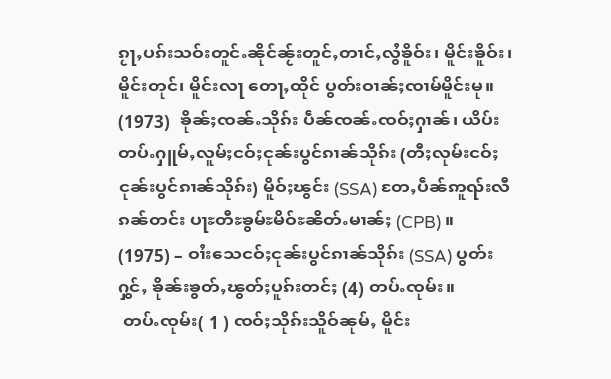ၵႂႃႇပၵ်းသဝ်းတူင်ႉၼိုင်ၼႂ်းတူင်ႇတၢင်ႇလွႆၶိူဝ်း၊ မိူင်းၶိူဝ်း၊ မိူင်းတုင်၊ မိူင်းလႃ တေႃႇထိုင် ပွတ်းဝၢၼ်ႈၸၢမ်မိူင်းမု။
(1973)  ၶိုၼ်ႈၸၼ်ႉသိုၵ်း ပဵၼ်ၸၼ်ႉၸဝ်ႈႁၢၼ်၊ ယိပ်းတပ်ႉႁူမ်ႇလူမ်ႈငဝ်ႈငုၼ်းပွင်ၵၢၼ်သိုၵ်း (တီႈလုမ်းငဝ်ႈငုၼ်းပွင်ၵၢၼ်သိုၵ်း) မိူဝ်ႈၽွင်း (SSA) တႄႇပဵၼ်ဢူၺ်းလီၵၼ်တင်း ပႃႊတီႊၶွမ်ႊမိဝ်ႊၼိတ်ႉမၢၼ်ႈ (CPB) ။
(1975) – ဝၢႆးသေငဝ်ႈငုၼ်းပွင်ၵၢၼ်သိုၵ်း (SSA) ပွတ်းႁွင်ႇ ၶိုၼ်းၶွတ်ႇၽွတ်ႈပူၵ်းတင်ႈ (4) တပ်ႉၸုမ်း။
 တပ်ႉၸုမ်း( 1 ) ၸဝ်ႈသိုၵ်းသိူဝ်ၼုမ်ႇ မိူင်း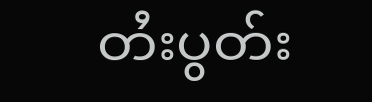တႆးပွတ်း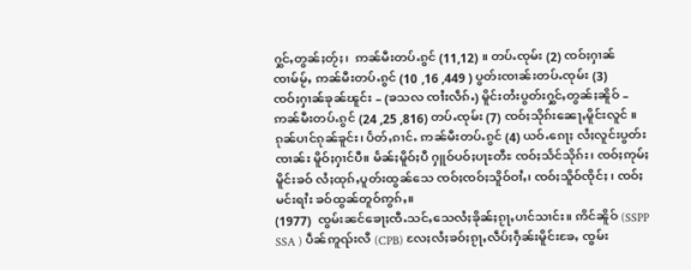ႁွင်ႇတွၼ်ႈတႂ်ႈ၊  ဢၼ်မီးတပ်ႉၵွင် (11,12) ။ တပ်ႉၸုမ်း (2) ၸဝ်ႈႁၢၼ်ၸၢမ်မႂ်ႇ ဢၼ်မီးတပ်ႉၵွင် (10 ,16 ,449 ) ပွတ်းၸၢၼ်းတပ်ႉၸုမ်း (3)
ၸဝ်ႈႁၢၼ်ၶုၼ်ၽူင်း – (ၶသလ ၸၢႆးလဵၵ်ႉ) မိူင်းတႆးပွတ်းႁွင်ႇတွၼ်ႈၼိူဝ် – ဢၼ်မီးတပ်ႉၵွင် (24 ,25 ,816) တပ်ႉၸုမ်း (7) ၸဝ်ႈသိုၵ်းၼေႃႇမိူင်းလူင် ။
ၵုၼ်ပၢင်ၵုၼ်ၶူင်း၊ ပႅတ်ႇၵၢင်ႉ ဢၼ်မီးတပ်ႉၵွင် (4) ယဝ်ႉၵေႃႈ လႆႈလူင်းပွတ်းၸၢၼ်း မိူဝ်ႈႁၢင်ပီ။ မႅၼ်ႈမိူဝ်ႈပီ ႁူဝ်ပဝ်ႈပႃႊတီႊ ၸဝ်ႈသႅင်သိုၵ်း၊ ၸဝ်ႈဢုမ်ႈမိူင်းၶဝ် လႆႈထုၵ်ႇပူတ်းထွၼ်သေ ၸဝ်ႈၸဝ်ႈသိူဝ်ဝၢႆႇ၊ ၸဝ်ႈသိူဝ်ၸိုင်ႈ ၊ ၸဝ်ႈမင်းရၢႆး ၶဝ်ထွၼ်တူဝ်ဢွၵ်ႇ။
(1977)  ၸွမ်းၼင်ၶေႃႈၸီႉသင်ႇသေလႆႈၶိုၼ်ႈၵႂႃႇပၢင်သၢင်း။ ဢိင်ၼိူဝ် (SSPP  SSA ) ပဵၼ်ဢူၺ်းလီ (CPB) လႄႈလႆႈၶဝ်ႈၵႂႃႇလဵပ်ႈႁဵၼ်းမိူင်းၶႄႇ ၸွမ်း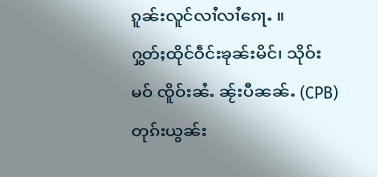ၵူၼ်းလူင်လၢႆလၢႆၵေႃႉ ။
ႁွတ်ႈထိုင်ဝဵင်းၶုၼ်းမိင်၊ သိုဝ်းမဝ် ၸိူဝ်းၼႆႉ ၼႂ်းပီၼၼ်ႉ (CPB) တုၵ်းယွၼ်း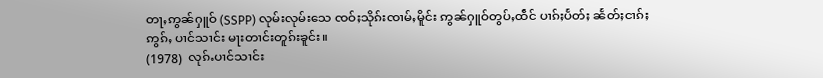တႃႇဢွၼ်ႁူဝ် (SSPP) လုမ်းလုမ်းသေ ၸဝ်ႈသိုၵ်းၸၢမ်ႇမိူင်း ဢွၼ်ႁူဝ်တွပ်ႇထဵင် ပၢၵ်ႈပႅတ်ႈ ၼႅတ်ႈငၢၵ်ႈဢွၵ်ႇ ပၢင်သၢင်း မႃးတၢင်းတူၵ်းၶူင်း။
(1978)  လုၵ်ႉပၢင်သၢင်း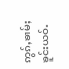ဢွၵ်ႇၶၢမ်ႈၶူင်းယဝ်ႉ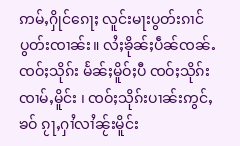ဢမ်ႇႁိုင်ၵေႃႈ လူင်းမႃးပွတ်းၵၢင်ပွတ်းၸၢၼ်း။ လႆႈၶိုၼ်ႈပဵၼ်ၸၼ်ႉၸဝ်ႈသိုၵ်း မႅၼ်ႈမိူဝ်ႈပီ ၸဝ်ႈသိုၵ်းၸၢမ်ႇမိူင်း ၊ ၸဝ်ႈသိုၵ်းပၢၼ်းဢွင်ႇၶဝ် ၵႂႃႇႁၢႆလၢႆၼႂ်းမိူင်း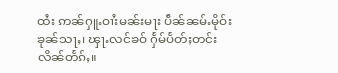ထႆး ဢၼ်ႁူႉဝၢႆးမၼ်းမႃး ပဵၼ်ၼမ်ႉမိုဝ်းၶုၼ်သႃႇ၊ ၾႃႉလင်ၶဝ် ႁႅမ်ပႅတ်ႈတင်းလိၼ်တႅၵ်ႇ။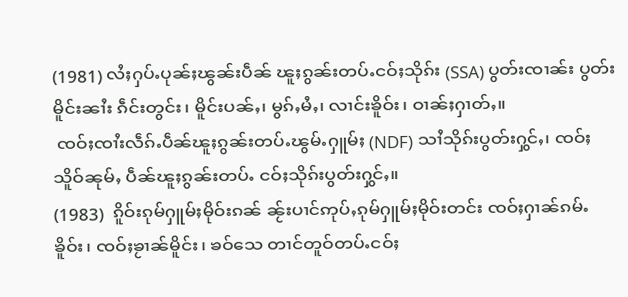(1981) လႆႈႁပ်ႉပုၼ်ႈၽွၼ်းပဵၼ် ၽူႈၵွၼ်းတပ်ႉငဝ်ႈသိုၵ်း (SSA) ပွတ်းၸၢၼ်း ပွတ်းမိူင်းၼၢႆး ၵဵင်းတွင်း၊ မိူင်းပၼ်ႇ၊ မွၵ်ႇမႆႇ၊ လၢင်းၶိူဝ်း၊ ဝၢၼ်ႈႁၢတ်ႇ။
 ၸဝ်ႈၸၢႆးလဵၵ်ႉပဵၼ်ၽူႈၵွၼ်းတပ်ႉၽွမ်ႉႁူမ်ႈ (NDF) သၢႆသိုၵ်းပွတ်းႁွင်ႇ၊ ၸဝ်ႈသိူဝ်ၼုမ်ႇ ပဵၼ်ၽူႈၵွၼ်းတပ်ႉ ငဝ်ႈသိုၵ်းပွတ်းႁွင်ႇ။
(1983)  ၵိူဝ်းၵုမ်ႁူမ်ႈမိုဝ်းၵၼ် ၼႂ်းပၢင်ဢုပ်ႇၵုမ်ႁူမ်ႈမိုဝ်းတင်း ၸဝ်ႈႁၢၼ်ၵမ်ႉၶိူဝ်း၊ ၸဝ်ႈၶႂၢၼ်မိူင်း၊ ၶဝ်သေ တၢင်တူဝ်တပ်ႉငဝ်ႈ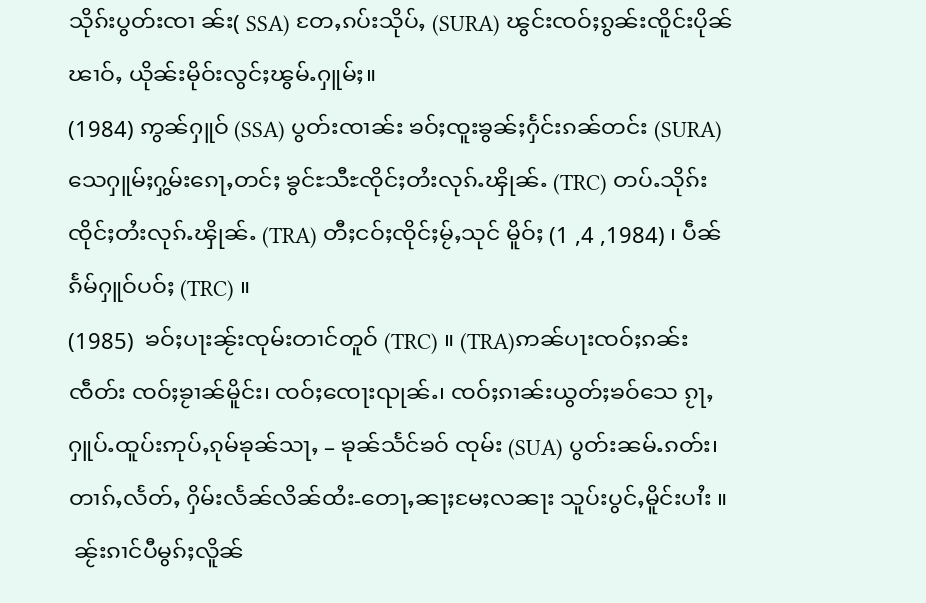သိုၵ်းပွတ်းၸၢ ၼ်း( SSA) တႄႇၵပ်းသိုပ်ႇ (SURA) ၽွင်းၸဝ်ႈၵွၼ်းၸိူင်းပိုၼ်ၽၢဝ်ႇ ယိုၼ်းမိုဝ်းလွင်ႈၽွမ်ႉႁူမ်ႈ။
(1984) ဢွၼ်ႁူဝ် (SSA) ပွတ်းၸၢၼ်း ၶဝ်ႈၸူးၶွၼ်ႈႁႅင်းၵၼ်တင်း (SURA) သေႁူမ်ႈႁွမ်းၵေႃႇတင်ႈ ၶွင်ႊသီႊၸိုင်ႈတႆးလုၵ်ႉၾိုၼ်ႉ (TRC) တပ်ႉသိုၵ်းၸိုင်ႈတႆးလုၵ်ႉၾိုၼ်ႉ (TRA) တီႈငဝ်ႈၸိုင်ႈမႂ်ႇသုင် မိူဝ်ႈ (1 ,4 ,1984) ၊ ပဵၼ်ၵႅမ်ႁူဝ်ပဝ်ႈ (TRC) ။
(1985)  ၶဝ်ႈပႃးၼႂ်းၸုမ်းတၢင်တူဝ် (TRC) ။ (TRA)ဢၼ်ပႃးၸဝ်ႈၵၼ်းၸဵတ်း ၸဝ်ႈၶႂၢၼ်မိူင်း၊ ၸဝ်ႈၸေႃးၺုၼ်ႉ၊ ၸဝ်ႈၵၢၼ်းယွတ်ႈၶဝ်သေ ၵႂႃႇႁူပ်ႉထူပ်းဢုပ်ႇၵုမ်ၶုၼ်သႃႇ – ၶုၼ်သႅင်ၶဝ် ၸုမ်း (SUA) ပွတ်းၼမ်ႉၵတ်း၊ တၢၵ်ႇလႅတ်ႇ ႁိမ်းလႅၼ်လိၼ်ထႆး-တေႃႇၼႃႈမႄႈလၼႃး သူပ်းပွင်ႇမိူင်းပၢႆး ။
 ၼႂ်းၵၢင်ပီမွၵ်ႈလိူၼ်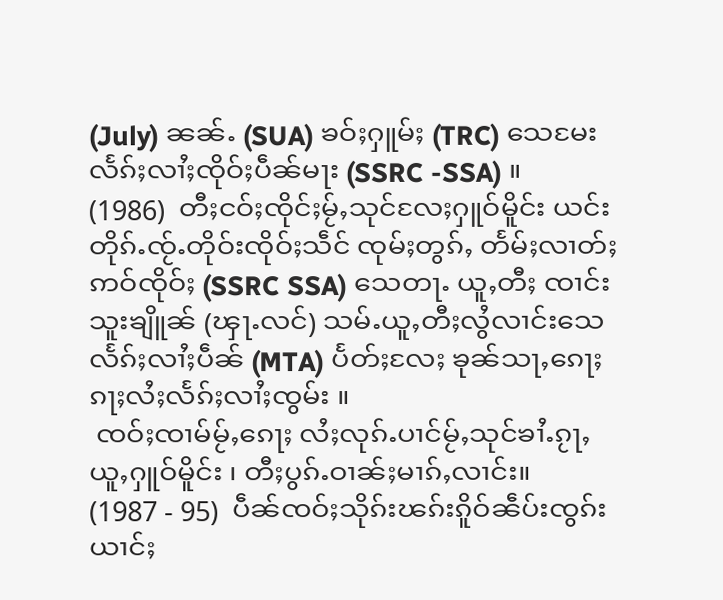(July) ၼၼ်ႉ (SUA) ၶဝ်ႈႁူမ်ႈ (TRC) သေမႄးလႅၵ်ႈလၢႆႈၸိုဝ်ႈပဵၼ်မႃး (SSRC -SSA) ။
(1986)  တီႈငဝ်ႈၸိုင်ႈမႂ်ႇသုင်လႄႈႁူဝ်မိူင်း ယင်းတိုၵ်ႉၸႂ်ႉတိုဝ်းၸိုဝ်ႈသဵင် ၸုမ်ႈတွၵ်ႇ တႅမ်ႈလၢတ်ႈဢဝ်ၸိုဝ်ႈ (SSRC SSA) သေတႃႉ ယူႇတီႈ ၸၢင်းသူးၶျိူၼ် (ၾႃႉလင်) သမ်ႉယူႇတီႈလွႆလၢင်းသေ လႅၵ်ႈလၢႆႈပဵၼ် (MTA) ပႅတ်ႈလႄႈ ၶုၼ်သႃႇၵေႃႈ ၵႃႈလႆႈလႅၵ်ႈလၢႆႈၸွမ်း ။
 ၸဝ်ႈၸၢမ်မႂ်ႇၵေႃႈ လႆႈလုၵ်ႉပၢင်မႂ်ႇသုင်ၶၢႆႉၵႂႃႇယူႇႁူဝ်မိူင်း ၊ တီႈပွၵ်ႉဝၢၼ်ႈမၢၵ်ႇလၢင်း။
(1987 - 95)  ပဵၼ်ၸဝ်ႈသိုၵ်းၽၵ်းၵိူဝ်ၼဵပ်းၸွၵ်းယၢင်ႈ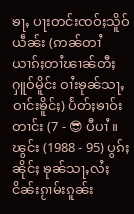ၶႃႇ ပႃးတင်းၸဝ်ႈသိူဝ်ယဵၼ်း (ဢၼ်တၢႆယၢၵ်ႈတၢႆၽၢၼ်တီႈႁူဝ်မိူင်း ဝၢႆးၶုၼ်သႃႇဝၢင်းၶိူင်ႈ) ပႅတ်ႈၶၢဝ်းတၢင်း (7 - 😎 ပီပၢႆ ။
ၽွင်း (1988 - 95) ပွၵ်ႈၼိုင်ႈ ၶုၼ်သႃႇလႆႈငိၼ်းၵႂၢမ်းၵူၼ်း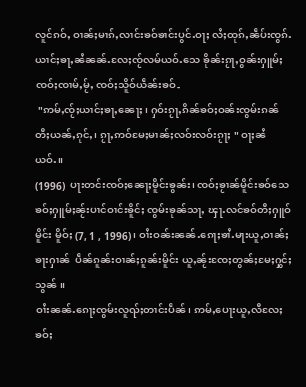လူင်ၵဝ်ႇ ဝၢၼ်ႈမၢၵ်ႇလၢင်းၶဝ်ၶၢင်းပွင်ႉဝႃႈ လႆႈထုၵ်ႇၼဵပ်းၸွၵ်ႉ ယၢင်ႈၶႃႇၼႆၼၼ်ႉလႄႈၸႂ်လမ်ယဝ်ႉသေ ၶိုၼ်းၵႂႃႇဝွၼ်းႁူမ်ႈ ၸဝ်ႈၸၢမ်ႇမႂ်ႇ ၸဝ်ႈသိူဝ်ယဵၼ်းၶဝ်-
 "ဢမ်ႇၸႂ်ႈယၢင်ႈၶႃႇၼေႃႈ ၊ ႁဝ်းၵႂႃႇၵိၼ်ၶဝ်ႈဝၼ်းၸွမ်းၵၼ် တီႈယၼ်ႇၵုင်ႇ၊ ၵႂႃႇဢဝ်မႄႈမၢၼ်ႈလဝ်းလဝ်းၵႂႃႈ " ဝႃႈၼႆယဝ်ႉ။
(1996)  ပႃးတင်းၸဝ်ႈၼေႃႈမိူင်းၶွၼ်း၊ ၸဝ်ႈၶႂၢၼ်မိူင်းၶဝ်သေ ၶဝ်ႈႁူမ်ႈၼႂ်းပၢင်ဝၢင်းၶိူင်ႈ ၸွမ်းၶုၼ်သႃႇ ၾႃႉလင်ၶဝ်တီႈႁူဝ်မိူင်း မိူဝ်ႈ (7, 1 , 1996) ၊ ဝၢႆးဝၼ်းၼၼ်ႉၵေႃႈၶၢႆႉမႃးယူႇဝၢၼ်ႈၶႃးႁၢၼ်  ပဵၼ်ၵူၼ်းဝၢၼ်ႈၵူၼ်းမိူင်း ယူႇၼႂ်းၸႄႈတွၼ်ႈမႄႈႁွင်ႈသွၼ် ။
ဝၢႆးၼၼ်ႉၵေႃႈၸွမ်းလူၺ်ႈတၢင်းပဵၼ်၊ ဢမ်ႇပေႃးယူႇလီလႄႈၶဝ်ႈ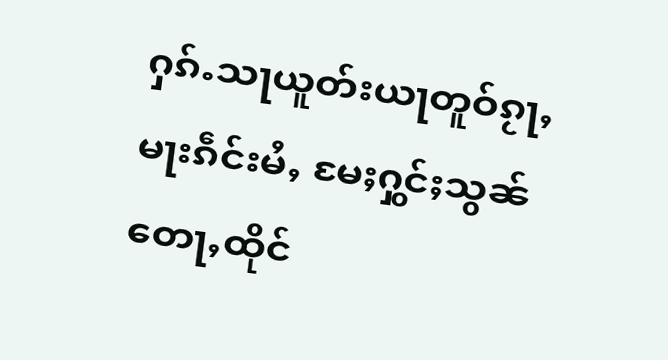ႁၵ်ႉသႃယူတ်းယႃတူဝ်ၵႂႃႇမႃးၵဵင်းမႆႇ မႄႈႁွင်ႈသွၼ် တေႃႇထိုင်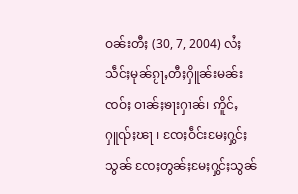ဝၼ်းတီႈ (30, 7, 2004) လႆႈသဵင်ႈမုၼ်ၵႂႃႇတီႈႁိူၼ်းမၼ်းၸဝ်ႈ ဝၢၼ်ႈၶႃးႁၢၼ်၊ ဢိူင်ႇႁူၺ်ႈၽႃ ၊ ၸႄႈဝဵင်းမႄႈႁွင်ႈသွၼ် ၸႄႈတွၼ်ႈမႄႈႁွင်ႈသွၼ်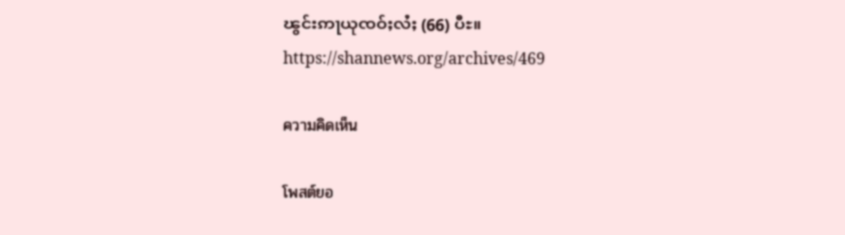ၽွင်းဢႃယုၸဝ်ႈလႆႈ (66) ပီႊ။
https://shannews.org/archives/469

ความคิดเห็น

โพสต์ยอ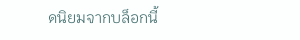ดนิยมจากบล็อกนี้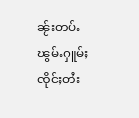ၼႂ်းတပ်ႉၽွမ်ႉႁူမ်ႈၸိုင်ႈတႆး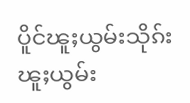ပိူင်ၽူႈယွမ်းသိုၵ်း ၽူႈယွမ်း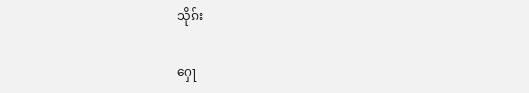သိုၵ်း

ႁေႃ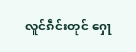လူင်ၵဵင်းတုင် ႁေႃ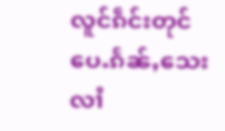လူင်ၵဵင်းတုင် ပေႉၵႅၼ်ႇသေးလၢႆ